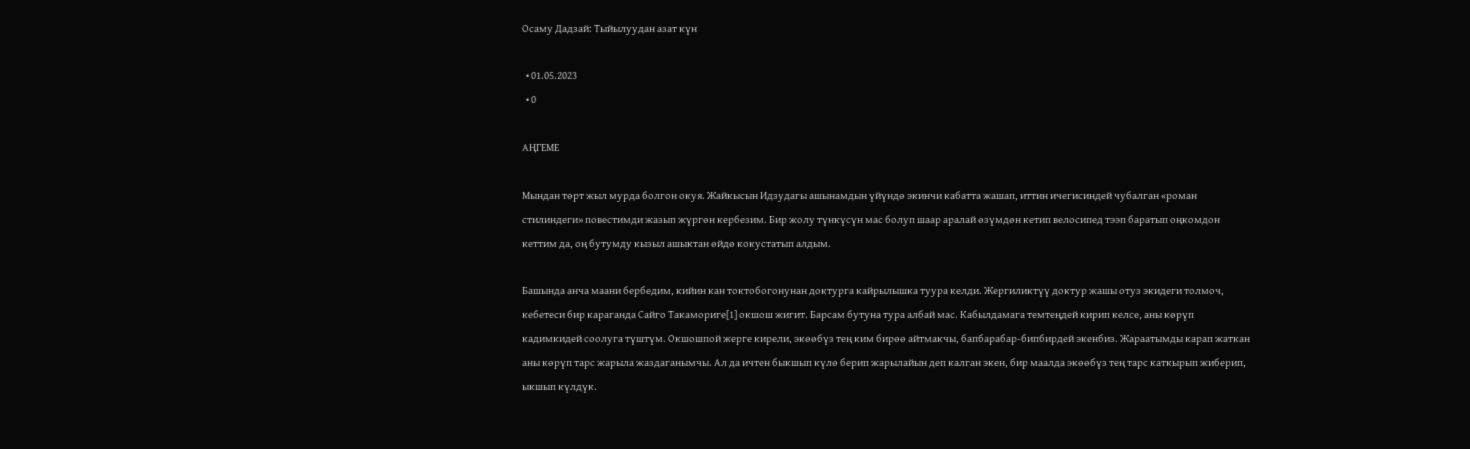Осаму Дадзай: Тыйылуудан азат күн

  • 01.05.2023
  • 0

АҢГЕМЕ

Мындан төрт жыл мурда болгон окуя. Жайкысын Идзудагы ашынамдын үйүндө экинчи кабатта жашап, иттин ичегисиндей чубалган «роман стилиндеги» повестимди жазып жүргөн кербезим. Бир жолу түнкүсүн мас болуп шаар аралай өзүмдөн кетип велосипед тээп баратып оңкомдон кеттим да, оң бутумду кызыл ашыктан өйдө кокустатып алдым.

Башында анча маани бербедим, кийин кан токтобогонунан доктурга кайрылышка туура келди. Жергиликтүү доктур жашы отуз экидеги толмоч, кебетеси бир караганда Сайго Такамориге[1] окшош жигит. Барсам бутуна тура албай мас. Кабылдамага темтеңдей кирип келсе, аны көрүп кадимкидей соолуга түштүм. Окшошпой жерге кирели, экөөбүз тең ким бирөө айтмакчы, бапбарабар-бипбирдей экенбиз. Жараатымды карап жаткан аны көрүп тарс жарыла жаздаганымчы. Ал да ичтен быкшып күлө берип жарылайын деп калган экен, бир маалда экөөбүз тең тарс каткырып жиберип, ыкшып күлдүк.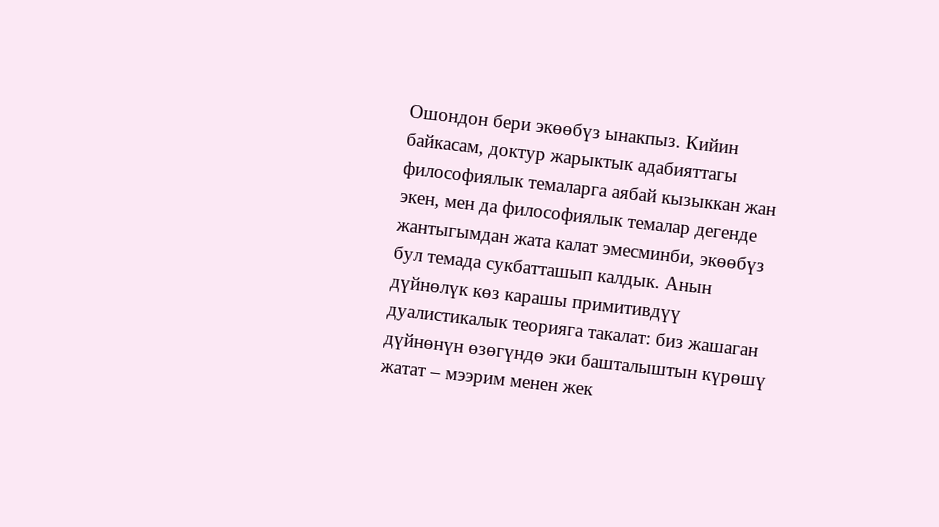Ошондон бери экөөбүз ынакпыз. Кийин байкасам, доктур жарыктык адабияттагы философиялык темаларга аябай кызыккан жан экен, мен да философиялык темалар дегенде жантыгымдан жата калат эмесминби, экөөбүз бул темада сукбатташып калдык. Анын дүйнөлүк көз карашы примитивдүү дуалистикалык теорияга такалат: биз жашаган дүйнөнүн өзөгүндө эки башталыштын күрөшү жатат – мээрим менен жек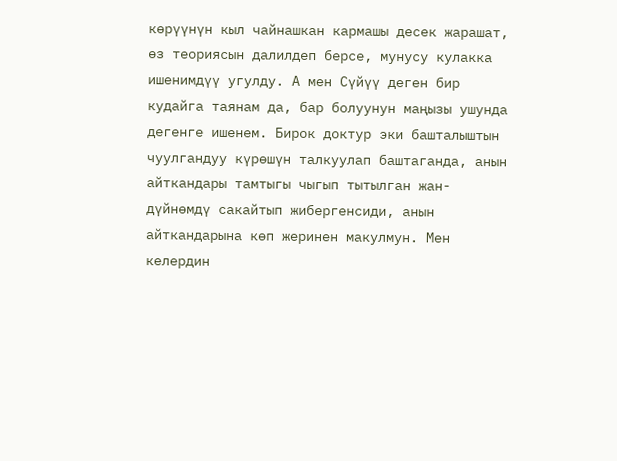көрүүнүн кыл чайнашкан кармашы десек жарашат, өз теориясын далилдеп берсе, мунусу кулакка ишенимдүү угулду. А мен Сүйүү деген бир кудайга таянам да, бар болуунун маңызы ушунда дегенге ишенем. Бирок доктур эки башталыштын чуулгандуу күрөшүн талкуулап баштаганда, анын айткандары тамтыгы чыгып тытылган жан-дүйнөмдү сакайтып жибергенсиди, анын айткандарына көп жеринен макулмун. Мен келердин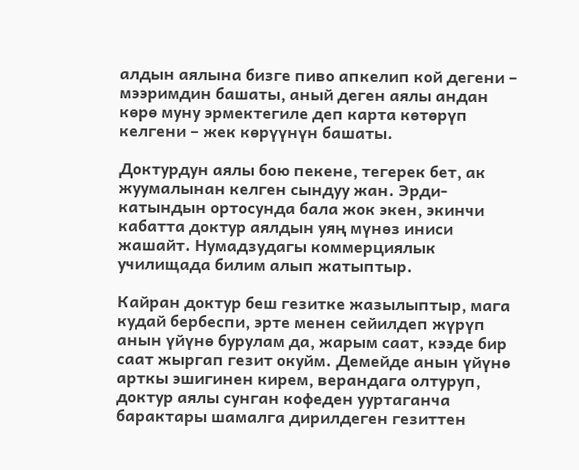алдын аялына бизге пиво апкелип кой дегени – мээримдин башаты, аный деген аялы андан көрө муну эрмектегиле деп карта көтөрүп келгени – жек көрүүнүн башаты.

Доктурдун аялы бою пекене, тегерек бет, ак жуумалынан келген сындуу жан. Эрди-катындын ортосунда бала жок экен, экинчи кабатта доктур аялдын уяң мүнөз иниси жашайт. Нумадзудагы коммерциялык училищада билим алып жатыптыр.

Кайран доктур беш гезитке жазылыптыр, мага кудай бербеспи, эрте менен сейилдеп жүрүп анын үйүнө бурулам да, жарым саат, кээде бир саат жыргап гезит окуйм. Демейде анын үйүнө арткы эшигинен кирем, верандага олтуруп, доктур аялы сунган кофеден ууртаганча барактары шамалга дирилдеген гезиттен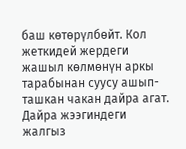баш көтөрүлбөйт. Кол жеткидей жердеги жашыл көлмөнүн аркы тарабынан суусу ашып-ташкан чакан дайра агат. Дайра жээгиндеги жалгыз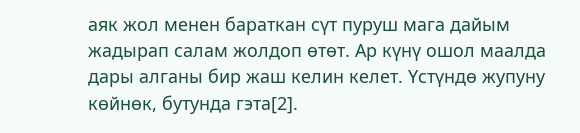аяк жол менен бараткан сүт пуруш мага дайым жадырап салам жолдоп өтөт. Ар күнү ошол маалда дары алганы бир жаш келин келет. Үстүндө жупуну көйнөк, бутунда гэта[2].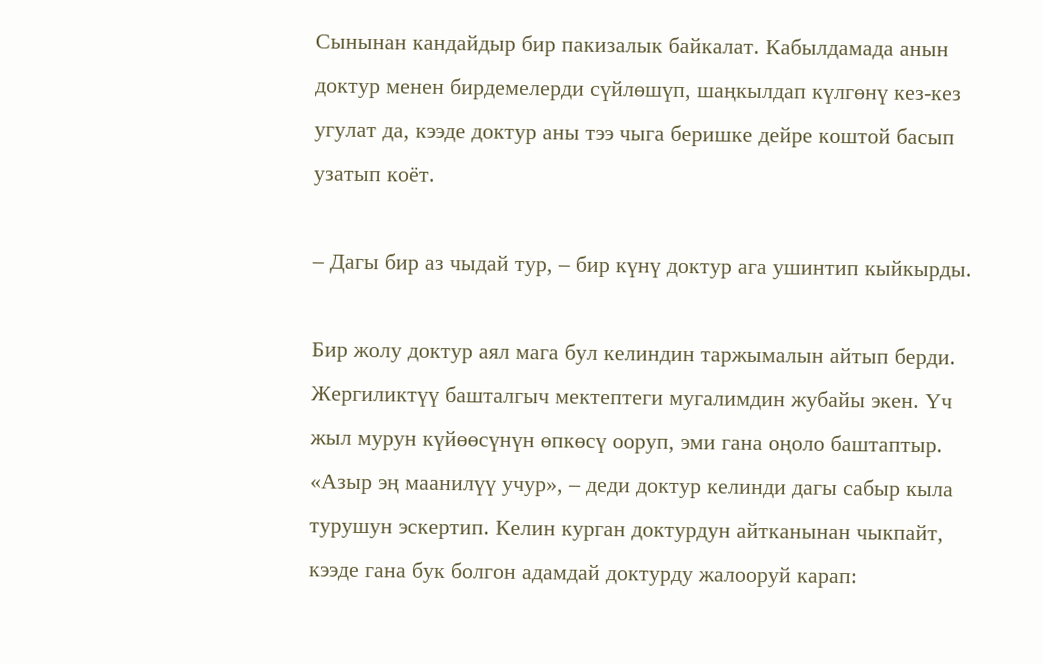Сынынан кандайдыр бир пакизалык байкалат. Кабылдамада анын доктур менен бирдемелерди сүйлөшүп, шаңкылдап күлгөнү кез-кез угулат да, кээде доктур аны тээ чыга беришке дейре коштой басып узатып коёт.

– Дагы бир аз чыдай тур, – бир күнү доктур ага ушинтип кыйкырды.

Бир жолу доктур аял мага бул келиндин таржымалын айтып берди. Жергиликтүү башталгыч мектептеги мугалимдин жубайы экен. Үч жыл мурун күйөөсүнүн өпкөсү ооруп, эми гана оңоло баштаптыр. «Азыр эң маанилүү учур», – деди доктур келинди дагы сабыр кыла турушун эскертип. Келин курган доктурдун айтканынан чыкпайт, кээде гана бук болгон адамдай доктурду жалооруй карап: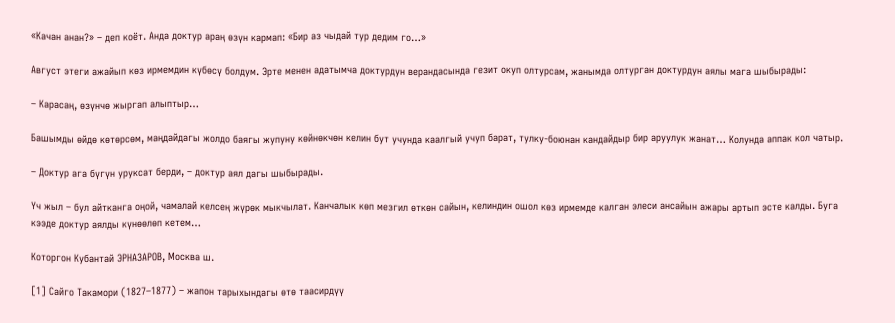«Качан анан?» – деп коёт. Анда доктур араң өзүн кармап: «Бир аз чыдай тур дедим го…»

Август этеги ажайып көз ирмемдин күбөсү болдум. Эрте менен адатымча доктурдун верандасында гезит окуп олтурсам, жанымда олтурган доктурдун аялы мага шыбырады:

– Карасаң, өзүнчө жыргап алыптыр…

Башымды өйдө көтөрсөм, маңдайдагы жолдо баягы жупуну көйнөкчөн келин бут учунда каалгый учуп барат, тулку-боюнан кандайдыр бир аруулук жанат… Колунда аппак кол чатыр.

– Доктур ага бүгүн уруксат берди, – доктур аял дагы шыбырады.

Үч жыл – бул айтканга оңой, чамалай келсең жүрөк мыкчылат. Канчалык көп мезгил өткөн сайын, келиндин ошол көз ирмемде калган элеси ансайын ажары артып эсте калды. Буга кээде доктур аялды күнөөлөп кетем…

Которгон Кубантай ЭРНАЗАРОВ, Москва ш.

[1] Сайго Такамори (1827–1877) – жапон тарыхындагы өтө таасирдүү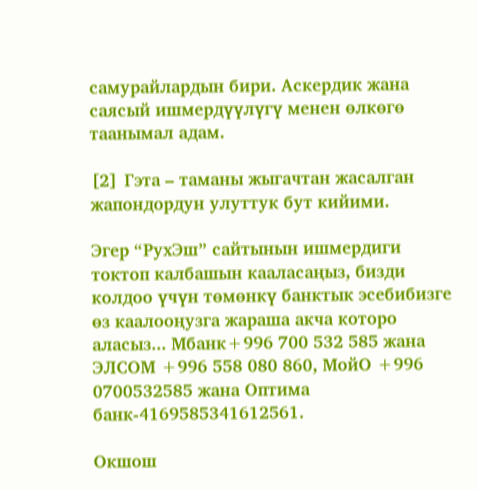самурайлардын бири. Аскердик жана саясый ишмердүүлүгү менен өлкөгө таанымал адам.

[2] Гэта – таманы жыгачтан жасалган жапондордун улуттук бут кийими.

Эгер “РухЭш” сайтынын ишмердиги токтоп калбашын кааласаңыз, бизди колдоо үчүн төмөнкү банктык эсебибизге өз каалооңузга жараша акча которо аласыз... Мбанк+996 700 532 585 жана ЭЛСОМ +996 558 080 860, МойО +996 0700532585 жана Оптима банк-4169585341612561.

Окшош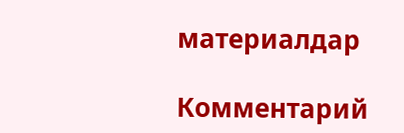материалдар

Комментарий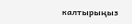калтырыңыз